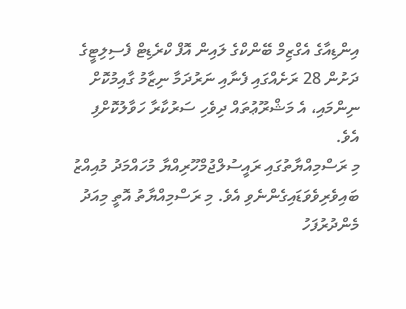އިންޑިއާގެ އެގްޒިމް ބޭންކްގެ ލައިން އޮފް ކްރެޑިޓް ފެސިލިޓީގެ ދަށުން 28 ރަށެއްގައި ފެނާއި ނަރުދަމާ ނިޒާމު ގާއިމުކޮށް ނިންމައި، އެ މަޝްރޫޢުތައް ދިވެހި ސަރުކާރާ ހަވާލުކޮށްފި އެވެ.
މި ރަސްމިއްޔާތުގައި ރައީސުލްޖުމްހޫރިއްޔާ މުހައްމަދު މުއިއްޒު ބައިވެރިވެވަޑައިގެންނެވި އެވެ. މި ރަސްމިއްޔާތު އޮތީ މިއަދު މެންދުރުފަހު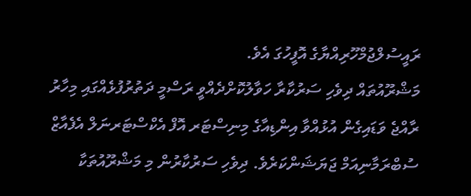ރައީސުލްޖުމްހޫރިއްޔާގެ އޮފީހުގަ އެވެ.
މަޝްރޫއުތައް ދިވެހި ސަރުކާރާ ހަވާލުކޮށްދެއްވީ ރަސްމީ ދަތުރުފުޅެއްގައި މިހާރު ރާއްޖެ ވަޑައިގެން އުޅުއްވާ އިންޑިއާގެ މިނިސްޓަރ އޮފް އެކްސްޓަރނަލް އެފެއާޒް ސުބްރަމާނިއަމް ޖަޔަޝަންކަރެވެ. ދިވެހި ސަރުކާރުން މި މަޝްރޫއުތަކާ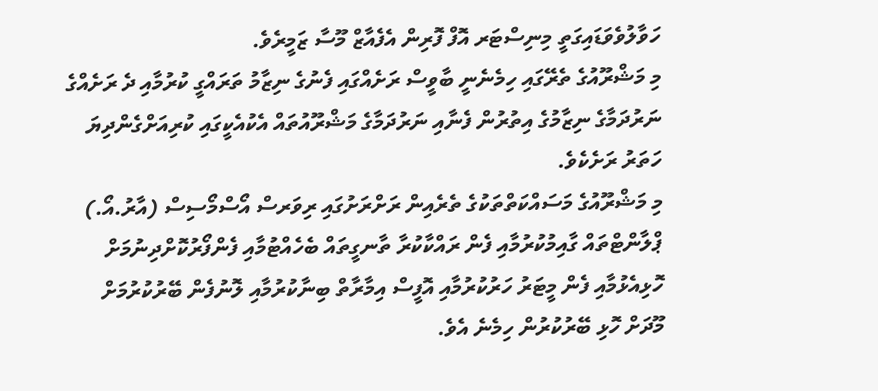ހަވާލުވެވަޑައިގަތީ މިނިސްޓަރ އޮފް ފޮރިން އެފެއާޒް މޫސާ ޒަމީރެވެ.
މި މަޝްރޫއުގެ ތެރޭގައި ހިމެނެނީ ބާވީސް ރަށެއްގައި ފެނުގެ ނިޒާމު ތަރައްގީ ކުރުމާއި ދެ ރަށެއްގެ ނަރުދަމާގެ ނިޒާމުގެ އިތުރުން ފެނާއި ނަރުދަމާގެ މަޝްރޫއުތައް އެކުއެކީގައި ކުރިއަށްގެންދިޔަ ހަތަރު ރަށެކެވެ.
މި މަޝްރޫއުގެ މަސައްކަތްތަކުގެ ތެރެއިން ރަށްރަށުގައި ރިވަރސް އޯސްމޯސިސް (އާރު.އޯ.) ޕްލާންޓްތައް ގާއިމުކުރުމާއި ފެން ރައްކާކުރާ ތާނގީތައް ބެހެއްޓުމާއި ފެންފޯރުކޮށްދިނުމަށް ހޮޅިއެޅުމާއި ފެން މީޓަރު ހަރުކުރުމާއި އޮފީސް އިމާރާތް ބިނާކުރުމާއި ލޮނުފެން ބޭރުކުރުމަށް މޫދަށް ހޮޅި ބޭރުކުރުން ހިމެނެ އެވެ.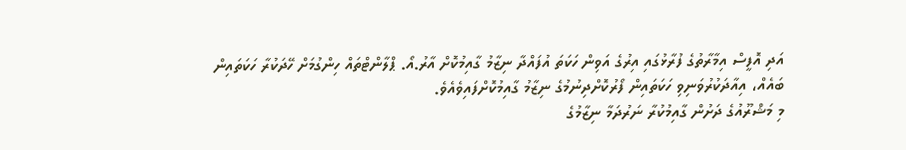އަދި އޮފީސް އިމާރާތުގެ ފުރާޅުގައި އިރުގެ އަވިން ހަކަތަ އުފައްދާ ނިޒާމު ގާއިމުކޮށް އާރު.އޯ. ޕްލާންޓްތައް ހިންގުމަށް ހޭދަކުރާ ހަކަތައިން ބައެއް، އިއާދަކުރުވަނިވި ހަކަތައިން ފޯރުކޮށްދިނުމުގެ ނިޒާމު ގާއިމުކޮށްފައިވެއެވެ.
މި މަޝްރޫއުގެ ދަށުން ގާއިމުކުރާ ނަރުދަމާ ނިޒާމުގެ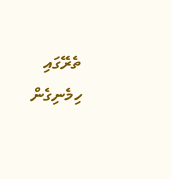ތެރޭގައި ހިމެނިގެން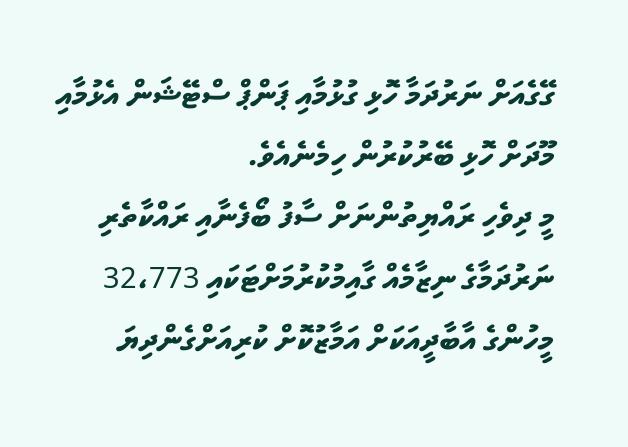ގޭގެއަށް ނަރުދަމާ ހޮޅި ގުޅުމާއި ޕަންޕް ސްޓޭޝަން އެޅުމާއި މޫދަށް ހޮޅި ބޭރުކުރުން ހިމެނެއެވެ.
މީ ދިވެހި ރައްޔިތުންނަށް ސާފު ބޯފެނާއި ރައްކާތެރި ނަރުދަމާގެ ނިޒާމެއް ގާއިމުކުރުމަށްޓަކައި 32،773 މީހުންގެ އާބާދީއަކަށް އަމާޒުކޮށް ކުރިއަށްގެންދިޔަ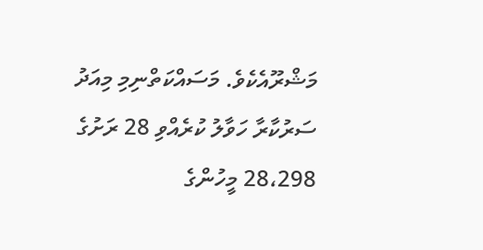މަޝްރޫއެކެވެ. މަސައްކަތްނިމި މިއަދު ސަރުކާރާ ހަވާލު ކުރެއްވި 28 ރަށުގެ 28،298 މީހުންގެ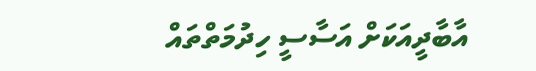އާބާދީއަކަށް އަސާސީ ހިދުމަތްތައް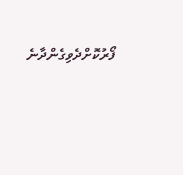ފޯރުކޮށްދެވިގެންދާނެ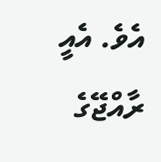އެވެ. އެއީ ރާއްޖޭގެ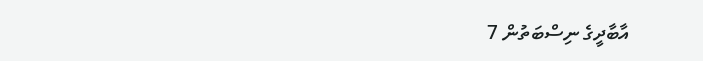އާބާދީގެ ނިސްބަތުން 7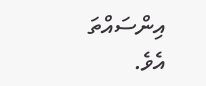އިންސައްތަ އެވެ.